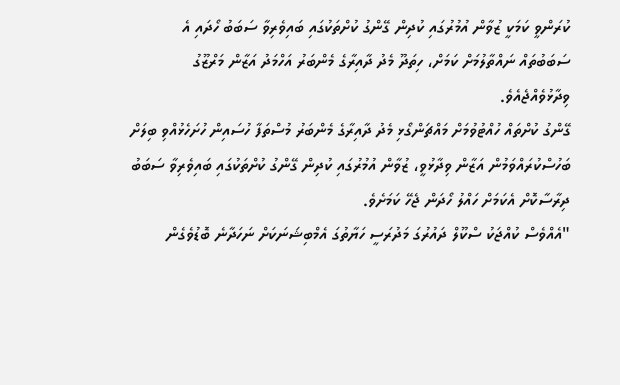ކުރަންވީ ކަމަކީ ޒުވާން އުމުރުގައި ކުދިން ގޭންގު ކުށްތަކުގައި ބައިވެރިވާ ސަބަބު ހޯދައި އެ ސަބަބުތައް ނައްތާލުމަށް ކަމަށް، ހިތަދޫ މެދު ދާއިރާގެ މެންބަރު އަހްމަދު އަޒާން މަރްޒޫގު ވިދާޅުވެއްޖެއެވެ.
ގޭންގު ކުށްތައް ހުއްޓުވުމަށް މައްޗަންގޯޅި މެދު ދާއިރާގެ މެންބަރު މުސްތަފާ ހުސައިން ހުށަހެޅުއްވި ބިލަށް ބަހުސްކުރައްވަމުން އަޒާން ވިދާޅުވީ، ޒުވާން އުމުރުގައި ކުދިން ގޭންގު ކުށްތަކުގައި ބައިވެރިވާ ސަބަބު ދިރާސާކޮށް އެކަމަށް ހައްލު ހޯދަން ޖެހޭ ކަމަށެވެ.
"އެއްވެސް ކުއްޖަކު ސްކޫލް ދައުރުގަ މަދުރަސީ ހަޔާތުގަ އެމްބިޝަނަކަށް ނަހަދާނެ ބޮޑުވެގެން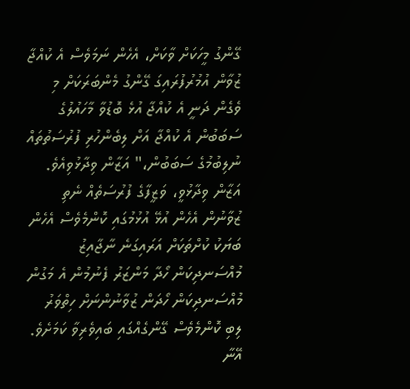ގޭންގު މީހަކަށް ވާކަށް، އެހެން ނަމަވެސް އެ ކުއްޖާ ޒުވާން އުމުރުފުރައިގަ ގޭންގު މެންބަރަކަށް މި ވެގެން ދަނީ އެ ކުއްޖާ އުޅެ ބޮޑުވާ މާހައުލުގެ ސަބަބުން އެ ކުއްޖާ އަށް ލިބެންހުރި ފުރުސަތުތައް ނުލިބުމުގެ ސަބަބުން،" އަޒާން ވިދާޅުވިއެވެ.
އަޒާން ވިދާޅުވީ، ވަޒީފާގެ ފުރުސަތެއް ނެތި ޒުވާނުން އެހެން އުޅޭ އުޅުމުގައި ކޮންމެވެސް އެހެން ބަޔަކު ކުށްތަކަށް އަރައިގަނެ ނާޖާއިޒު މުއްސަނދިކަން ހޯދާ މަންޒަރު ފެނުމުން އެ މަގުން މުއްސަނދިކަން ހޯދަން ޒުވާނުންނަށް ހިތްވަރު ލިބި ކޮންމެވެސް ގޭންގެއްގައި ބައިވެރިވާ ކަމަށެވެ. އޭނާ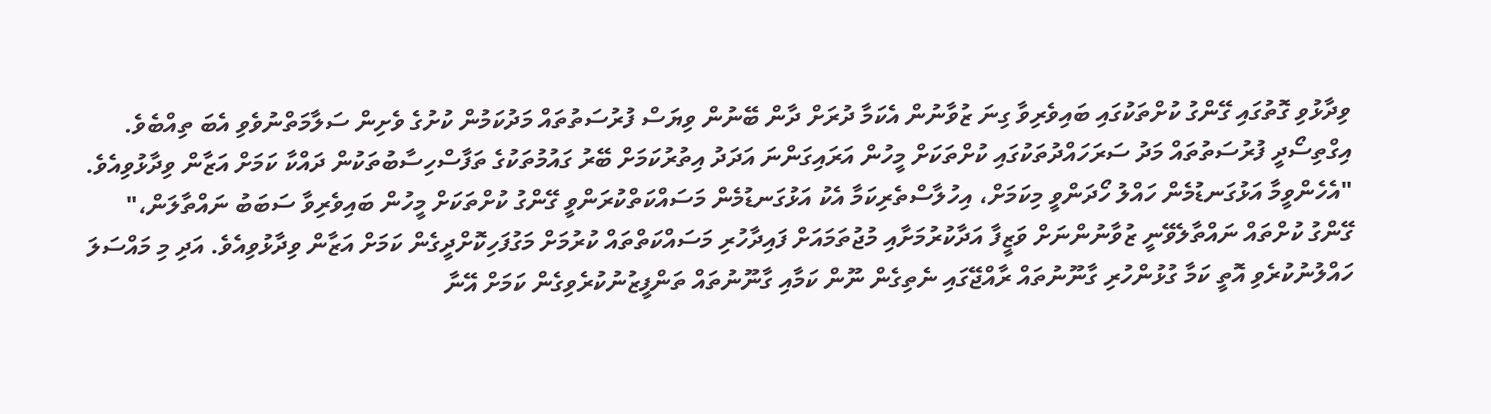ވިދާޅުވި ގޮތުގައި ގޭންގު ކުށްތަކުގައި ބައިވެރިވާ ގިނަ ޒުވާނުން އެކަމާ ދުރަށް ދާން ބޭނުން ވިޔަސް ފުރުސަތުތައް މަދުކަމުން ކުށުގެ ވެށިން ސަލާމަތްނުވެވި އެބަ ތިއްބެވެ.
އިގްތިސޯދީ ފުރުސަތުތައް މަދު ސަރަހައްދުތަކުގައި ކުށްތަކަށް މީހުން އަރައިގަންނަ އަދަދު އިތުރުކަމަށް ބޭރު ގައުމުތަކުގެ ތަފާސްހިސާބުތަކުން ދައްކާ ކަމަށް އަޒާން ވިދާޅުވިއެވެ.
"އެހެންވީމާ އަޅުގަނޑުމެން ހައްލު ހޯދަންވީ މިކަމަށް، އިހުލާސްތެރިކަމާ އެކު އަޅުގަނޑުމެން މަސައްކަތްކުރަންވީ ގޭންގު ކުށްތަކަށް މީހުން ބައިވެރިވާ ސަބަބު ނައްތާލަން،"
ގޭންގު ކުށްތައް ނައްތާލެވޭނީ ޒުވާނުންނަށް ވަޒީފާ އަދާކުރުމަށާއި މުޖުތަމައަށް ފައިދާހުރި މަސައްކަތްތައް ކުރުމަށް މަގުފަހިކޮށްދީގެން ކަމަށް އަޒާން ވިދާޅުވިއެވެ. އަދި މި މައްސަލަ ހައްލުނުކުރެވި އޮތީ ކަމާ ގުޅުންހުރި ގާނޫނުތައް ރާއްޖޭގައި ނެތިގެން ނޫން ކަމާއި ގާނޫނުތައް ތަންފީޒުނުކުރެވިގެން ކަމަށް އޭނާ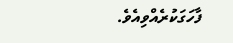ފާހަގަކުރެއްވިއެވެ.